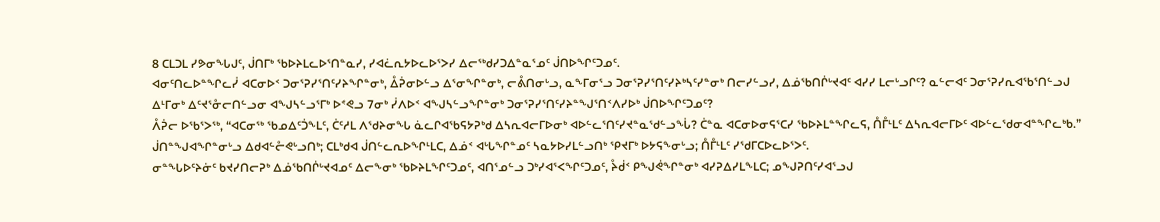8 ᑕᒪᑐᒪ ᓯᕗᓂᖓᒍᑦ, ᒎᑎᒥᒃ ᖃᐅᔨᒪᓚᐅᕐᑎᓐᓇᓯ, ᓯᐊᓛᕆᔭᐅᓚᐅᕐᐳᓯ ᐃᓕᖅᑯᓯᑐᐃᓐᓇᕐᓄᑦ ᒎᑎᐅᖏᑦᑐᓄᑦ.
ᐊᓂᑦᑎᓚᐅᓐᖏᓚᓰ ᐊᑕᓂᐅᑉ ᑐᓂᕐᕈᓯᕐᑎᑦᓯᔨᖏᓐᓂᒃ, ᐂᕉᓂᐅᓪᓗ ᐃᕐᓂᖏᓐᓂᒃ, ᓕᕔᑎᓂᒡᓗ, ᓇᖕᒥᓂᕐᓗ ᑐᓂᕐᕈᓯᕐᑎᑦᓯᔨᒃᓴᑦᓯᓐᓂᒃ ᑎᓕᓯᓪᓗᓯ, ᐃᓅᖃᑎᒌᒡᔪᐊᑦ ᐊᓯᓯ ᒪᓕᒡᓗᒋᑦ? ᓇᓪᓕᐊᑦ ᑐᓂᕐᕈᓯᕆᐊᖃᕐᑎᓪᓗᒍ ᐃᒻᒥᓂᒃ ᐃᑦᔪᕐᓁᓕᑎᓪᓗᓂ ᐊᖑᓴᓪᓗᕐᒥᒃ ᐅᕝᕙᓗ 7ᓂᒃ ᓰᐱᐅᑉ ᐊᖑᓴᓪᓗᖏᓐᓂᒃ ᑐᓂᕐᕈᓯᕐᑎᑦᓯᔨᓐᖑᕐᑎᑉᐱᓯᐅᒃ ᒎᑎᐅᖏᑦᑐᓄᑦ?
ᐰᕉᓕ ᐅᖃᕐᐳᖅ, “ᐊᑕᓂᖅ ᖃᓄᐃᑦᑑᖕᒪᑦ, ᑖᑦᓱᒪ ᐱᖁᔨᓂᖓ ᓈᓚᒋᐊᖃᕋᔭᕈᒃᑯ ᐃᓴᕆᐊᓕᒥᐅᓂᒃ ᐊᐅᓪᓚᕐᑎᑦᓯᔪᓐᓇᖁᓪᓗᖔ? ᑖᓐᓇ ᐊᑕᓂᐅᓂᕋᕐᑕᓯ ᖃᐅᔨᒪᓐᖏᓚᕋ, ᑍᒤᒻᒪᑦ ᐃᓴᕆᐊᓕᒥᐅᑦ ᐊᐅᓪᓚᖁᓂᐊᓐᖏᓚᒃᑲ.”
ᒎᑎᓐᖑᐊᖏᓐᓂᒡᓗ ᐃᑯᐊᓪᓔᕙᒡᓗᑎᒃ; ᑕᒪᒃᑯᐊ ᒎᑎᓪᓚᕆᐅᖏᒻᒪᑕ, ᐃᓅᑉ ᐊᒡᒐᖏᓐᓄᑦ ᓴᓇᔭᐅᓯᒪᓪᓗᑎᒃ ᕿᔪᒥᒃ ᐅᔭᕋᖕᓂᒡᓗ; ᑍᒤᒻᒪᑦ ᓯᖁᒥᑕᐅᓚᐅᕐᐳᑦ.
ᓂᓐᖓᐅᑦᔨᓃᑦ ᑲᔪᓯᑎᓕᕈᒃ ᐃᓅᖃᑎᒌᒡᔪᐊᓄᑦ ᐃᓕᖕᓂᒃ ᖃᐅᔨᒪᖏᑦᑐᓄᑦ, ᐊᑎᕐᓄᓪᓗ ᑐᒃᓯᐊᕐᐸᖏᑦᑐᓄᑦ, ᔧᑰᑉ ᑭᖑᕚᖏᓐᓂᒃ ᐊᓯᕈᐃᓯᒪᖕᒪᑕ; ᓄᖑᕈᑎᑦᓯᐊᕐᓗᒍ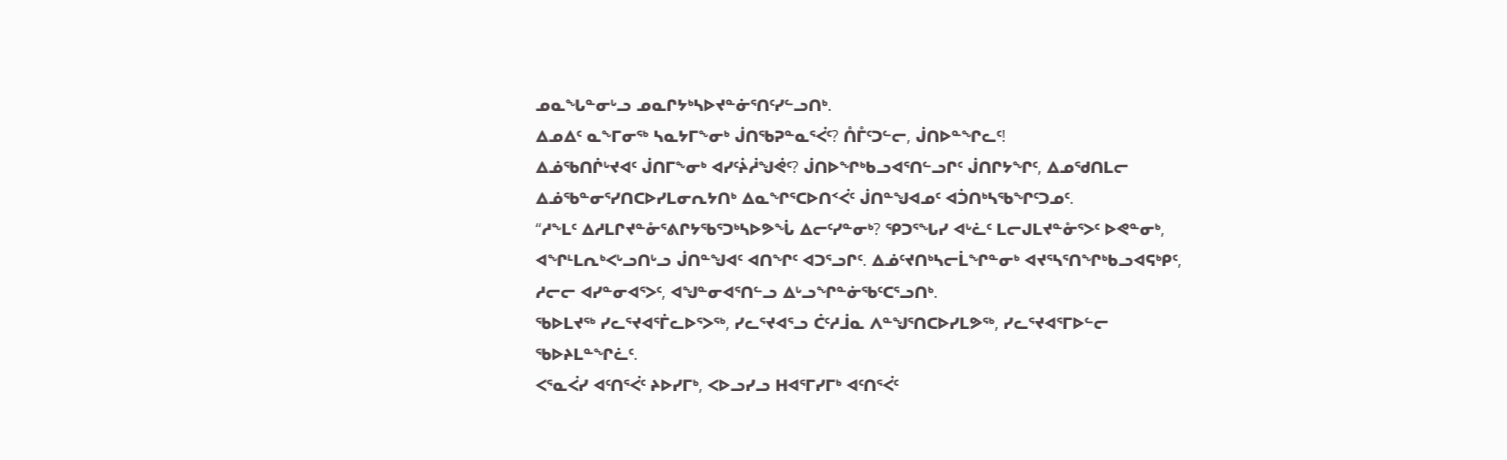ᓄᓇᖓᓐᓂᒡᓗ ᓄᓇᒋᔭᒃᓴᐅᔪᓐᓃᕐᑎᑦᓯᓪᓗᑎᒃ.
ᐃᓄᐃᑦ ᓇᖕᒥᓂᖅ ᓴᓇᔭᒥᖕᓂᒃ ᒎᑎᖃᕈᓐᓇᕐᐹᑦ? ᑍᒤᑦᑐᓪᓕ, ᒎᑎᐅᓐᖏᓚᑦ!
ᐃᓅᖃᑎᒌᒡᔪᐊᑦ ᒎᑎᒥᖕᓂᒃ ᐊᓯᑦᔩᓲᖑᕚᑦ? ᒎᑎᐅᖏᒃᑲᓗᐊᕐᑎᓪᓗᒋᑦ ᒎᑎᒋᔭᖏᑦ, ᐃᓄᖁᑎᒪᓕ ᐃᓅᖃᓐᓂᕐᓯᑎᑕᐅᓯᒪᓂᕆᔭᑎᒃ ᐃᓇᖏᕐᑕᐅᑎᑉᐹᑦ ᒎᑎᓐᖑᐊᓄᑦ ᐊᑑᑎᒃᓴᖃᖏᑦᑐᓄᑦ.
“ᓱᖕᒪᑦ ᐃᓱᒪᒋᔪᓐᓁᕐᕕᒋᔭᖃᕐᑐᒃᓴᐅᕗᖔ ᐃᓕᑦᓯᓐᓂᒃ? ᕿᑐᕐᖓᓯ ᐊᒡᓛᑦ ᒪᓕᒍᒪᔪᓐᓁᕐᐳᑦ ᐅᕙᓐᓂᒃ, ᐊᖏᒻᒪᕆᒃᐸᒡᓗᑎᒡᓗ ᒎᑎᓐᖑᐊᑦ ᐊᑎᖏᑦ ᐊᑐᕐᓗᒋᑦ. ᐃᓅᑦᔪᑎᒃᓴᓕᒫᖏᓐᓂᒃ ᐊᔪᕐᓴᕐᑎᖏᒃᑲᓗᐊᕋᒃᑭᑦ, ᓱᓕᓕ ᐊᓯᓐᓂᐊᕐᐳᑦ, ᐊᖑᓐᓂᐊᕐᑎᓪᓗ ᐃᒡᓗᖏᓐᓃᖃᑦᑕᕐᓗᑎᒃ.
ᖃᐅᒪᔪᖅ ᓯᓚᕐᔪᐊᕐᒦᓚᐅᕐᐳᖅ, ᓯᓚᕐᔪᐊᕐᓗ ᑖᑦᓱᒨᓇ ᐱᓐᖑᕐᑎᑕᐅᓯᒪᕗᖅ, ᓯᓚᕐᔪᐊᕐᒥᐅᓪᓕ ᖃᐅᔨᒪᓐᖏᓛᑦ.
ᐸᕐᓇᐹᓯ ᐊᑦᑎᕐᐹᑦ ᔨᐅᓯᒥᒃ, ᐸᐅᓗᓯᓗ ᕼᐊᕐᒥᓯᒥᒃ ᐊᑦᑎᕐᐹᑦ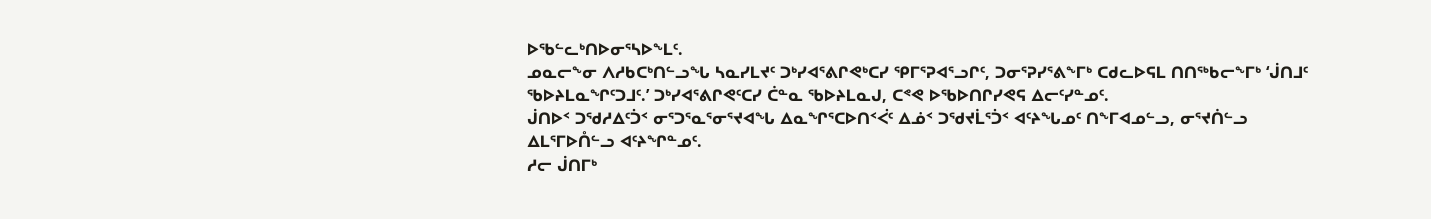ᐅᖃᓪᓚᒃᑎᐅᓂᕐᓴᐅᖕᒪᑦ.
ᓄᓇᓕᖕᓂ ᐱᓱᑲᑕᒃᑎᓪᓗᖓ ᓴᓇᓯᒪᔪᑦ ᑐᒃᓯᐊᕐᕕᒋᕙᒃᑕᓯ ᕿᒥᕐᕈᐊᕐᓗᒋᑦ, ᑐᓂᕐᕈᓯᕐᕕᖕᒥᒃ ᑕᑯᓚᐅᕋᒪ ᑎᑎᖅᑲᓕᖕᒥᒃ ‘ᒎᑎᒧᑦ ᖃᐅᔨᒪᓇᖏᑦᑐᒧᑦ.’ ᑐᒃᓯᐊᕐᕕᒋᕙᑦᑕᓯ ᑖᓐᓇ ᖃᐅᔨᒪᓇᒍ, ᑕᕝᕙ ᐅᖃᐅᑎᒋᓯᕙᕋ ᐃᓕᑦᓯᓐᓄᑦ.
ᒎᑎᐅᑉ ᑐᖁᓱᐃᑦᑑᑉ ᓂᕐᑐᕐᓇᕐᓂᕐᔪᐊᖓ ᐃᓇᖏᕐᑕᐅᑎᑉᐹᑦ ᐃᓅᑉ ᑐᖁᔪᒫᕐᑑᑉ ᐊᑦᔨᖓᓄᑦ ᑎᖕᒥᐊᓄᓪᓗ, ᓂᕐᔪᑏᓪᓗ ᐃᒪᕐᒥᐅᑍᓪᓗ ᐊᑦᔨᖏᓐᓄᑦ.
ᓱᓕ ᒎᑎᒥᒃ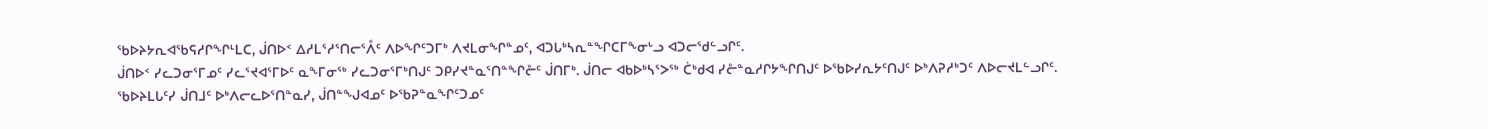ᖃᐅᔨᔭᕆᐊᖃᕋᓱᒋᖏᒻᒪᑕ, ᒎᑎᐅᑉ ᐃᓱᒪᕐᓱᕐᑎᓕᕐᐰᑦ ᐱᐅᖏᑦᑐᒥᒃ ᐱᔪᒪᓂᖏᓐᓄᑦ, ᐊᑐᒐᒃᓴᕆᓐᖏᑕᒥᖕᓂᒡᓗ ᐊᑐᓕᖁᓪᓗᒋᑦ.
ᒎᑎᐅᑉ ᓯᓚᑐᓂᕐᒥᓄᑦ ᓯᓚᕐᔪᐊᕐᒥᐅᑦ ᓇᖕᒥᓂᖅ ᓯᓚᑐᓂᕐᒥᒃᑎᒍᑦ ᑐᑭᓯᔪᓐᓇᕐᑎᓐᖏᓔᑦ ᒎᑎᒥᒃ. ᒎᑎᓕ ᐊᑲᐅᒃᓴᕐᐳᖅ ᑖᒃᑯᐊ ᓯᓔᓐᓇᓱᒋᔭᖏᑎᒍᑦ ᐅᖃᐅᓯᕆᔭᑦᑎᒍᑦ ᐅᒃᐱᕈᓱᒃᑐᑦ ᐱᐅᓕᔪᒪᓪᓗᒋᑦ.
ᖃᐅᔨᒪᒐᑦᓯ ᒎᑎᒧᑦ ᐅᒃᐱᓕᓚᐅᕐᑎᓐᓇᓯ, ᒎᑎᓐᖑᐊᓄᑦ ᐅᖃᕈᓐᓇᖏᑦᑐᓄᑦ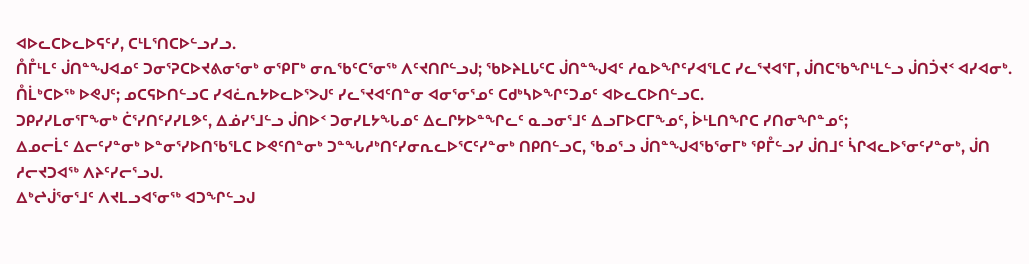ᐊᐅᓚᑕᐅᓚᐅᕋᑦᓯ, ᑕᒻᒪᕐᑎᑕᐅᓪᓗᓯᓗ.
ᑍᒤᒻᒪᑦ ᒎᑎᓐᖑᐊᓄᑦ ᑐᓂᕐᕈᑕᐅᔪᕕᓂᕐᓂᒃ ᓂᕿᒥᒃ ᓂᕆᖃᑦᑕᕐᓂᖅ ᐱᑦᔪᑎᒋᓪᓗᒍ; ᖃᐅᔨᒪᒐᑦᑕ ᒎᑎᓐᖑᐊᑦ ᓱᓇᐅᖏᑦᓯᐊᕐᒪᑕ ᓯᓚᕐᔪᐊᕐᒥ, ᒎᑎᑕᖃᖏᒻᒪᓪᓗ ᒎᑎᑑᔪᑉ ᐊᓯᐊᓂᒃ.
ᑍᒫᒃᑕᐅᖅ ᐅᕙᒍᑦ; ᓄᑕᕋᐅᑎᓪᓗᑕ ᓯᐊᓛᕆᔭᐅᓚᐅᕐᐳᒍᑦ ᓯᓚᕐᔪᐊᑦᑎᓐᓂ ᐊᓂᕐᓂᕐᓄᑦ ᑕᑯᒃᓴᐅᖏᑦᑐᓄᑦ ᐊᐅᓚᑕᐅᑎᓪᓗᑕ.
ᑐᑭᓯᓯᒪᓂᕐᒥᖕᓂᒃ ᑖᕐᓯᑎᑦᓯᓯᒪᕗᑦ, ᐃᓅᓯᕐᒧᓪᓗ ᒎᑎᐅᑉ ᑐᓂᓯᒪᔭᖓᓄᑦ ᐃᓚᒋᔭᐅᓐᖏᓚᑦ ᓇᓗᓂᕐᒧᑦ ᐃᓗᒥᐅᑕᒥᖕᓄᑦ, ᐆᒻᒪᑎᖏᑕ ᓯᑎᓂᖏᓐᓄᑦ;
ᐃᓄᓕᒫᑦ ᐃᓕᑦᓯᓐᓂᒃ ᐅᓐᓂᕐᓯᐅᑎᖃᕐᒪᑕ ᐅᕙᑦᑎᓐᓂᒃ ᑐᓐᖓᓱᒃᑎᑦᓯᓂᕆᓚᐅᕐᑕᑦᓯᓐᓂᒃ ᑎᑭᑎᓪᓗᑕ, ᖃᓄᕐᓗ ᒎᑎᓐᖑᐊᖃᕐᓂᒥᒃ ᕿᒤᓪᓗᓯ ᒎᑎᒧᑦ ᓵᒋᐊᓚᐅᕐᓂᑦᓯᓐᓂᒃ, ᒎᑎ ᓱᓕᔪᑐᐊᖅ ᐱᔨᑦᓯᓕᕐᓗᒍ.
ᐃᒃᖠᒎᕐᓂᕐᒧᑦ ᐱᔪᒪᓗᐊᕐᓂᖅ ᐊᑐᖏᓪᓗᒍ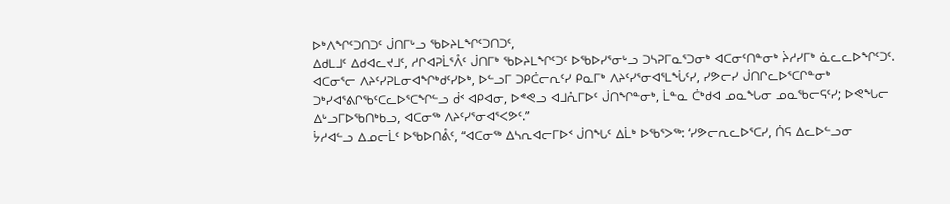ᐅᒃᐱᖏᑦᑐᑎᑐᑦ ᒎᑎᒥᒡᓗ ᖃᐅᔨᒪᖏᑦᑐᑎᑐᑦ,
ᐃᑯᒪᒧᑦ ᐃᑯᐊᓚᔪᒧᑦ, ᓱᒋᐊᕈᒫᕐᐰᑦ ᒎᑎᒥᒃ ᖃᐅᔨᒪᖏᑦᑐᑦ ᐅᖃᐅᓯᕐᓂᒡᓗ ᑐᓴᕈᒥᓇᕐᑐᓂᒃ ᐊᑕᓂᑦᑎᓐᓂᒃ ᔩᓱᓯᒥᒃ ᓈᓚᓚᐅᖏᑦᑐᑦ.
ᐊᑕᓂᕐᓕ ᐱᔨᑦᓯᕈᒪᓂᐊᖏᒃᑯᑦᓯᐅᒃ, ᐅᓪᓗᒥ ᑐᑭᑖᓕᕆᑦᓯ ᑭᓇᒥᒃ ᐱᔨᑦᓯᕐᓂᐊᕐᒪᖔᑦᓯ, ᓯᕗᓕᓯ ᒎᑎᒋᓚᐅᕐᑕᒋᓐᓂᒃ ᑐᒃᓯᐊᕐᕕᒋᖃᑦᑕᓚᐅᕐᑕᖏᓪᓗ ᑰᑉ ᐊᑭᐊᓂ, ᐅᕝᕙᓗ ᐊᒧᕅᒥᐅᑦ ᒎᑎᖏᓐᓂᒃ, ᒫᓐᓇ ᑖᒃᑯᐊ ᓄᓇᖓᓂ ᓄᓇᖃᓕᕋᑦᓯ; ᐅᕙᖓᓕ ᐃᒡᓗᒥᐅᖃᑎᒃᑲᓗ, ᐊᑕᓂᖅ ᐱᔨᑦᓯᕐᓂᐊᕐᐸᕗᑦ.”
ᔮᓱᐊᓪᓗ ᐃᓄᓕᒫᑦ ᐅᖃᐅᑎᕔᑦ, “ᐊᑕᓂᖅ ᐃᓴᕆᐊᓕᒥᐅᑉ ᒎᑎᖓᑦ ᐃᒫᒃ ᐅᖃᕐᐳᖅ: ‘ᓯᕗᓕᕆᓚᐅᕐᑕᓯ, ᑏᕋ ᐃᓚᐅᓪᓗᓂ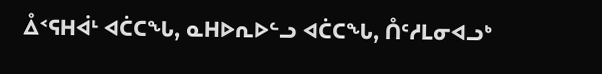ᐂᑉᕋᕼᐋᒻ ᐊᑖᑕᖓ, ᓇᕼᐅᕆᐅᓪᓗ ᐊᑖᑕᖓ, ᑍᑦᓱᒪᓂᐊᓗᒃ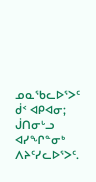ᓄᓇᖃᓚᐅᕐᐳᑦ ᑰᑉ ᐊᑭᐊᓂ; ᒎᑎᓂᒡᓗ ᐊᓯᖏᓐᓂᒃ ᐱᔨᑦᓯᓚᐅᕐᐳᑦ.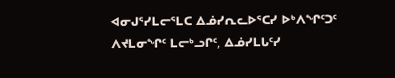ᐊᓂᒍᕐᓯᒪᓕᕐᒪᑕ ᐃᓅᓯᕆᓚᐅᕐᑕᓯ ᐅᒃᐱᖏᑦᑐᑦ ᐱᔪᒪᓂᖏᑦ ᒪᓕᒃᓗᒋᑦ, ᐃᓅᓯᒪᒐᑦᓯ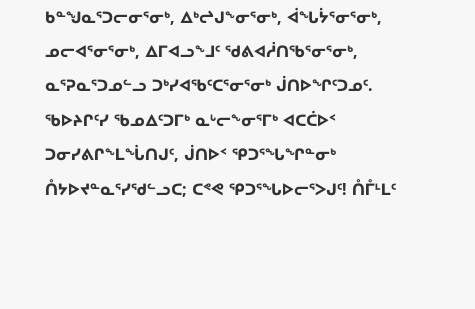ᑲᓐᖑᓇᕐᑐᓕᓂᕐᓂᒃ, ᐃᒃᖠᒍᖕᓂᕐᓂᒃ, ᐋᖓᔮᕐᓂᕐᓂᒃ, ᓄᓕᐊᕐᓂᕐᓂᒃ, ᐃᒥᐊᓗᖕᒧᑦ ᖁᕕᐊᓲᑎᖃᕐᓂᕐᓂᒃ, ᓇᕐᕈᓇᕐᑐᓄᓪᓗ ᑐᒃᓯᐊᖃᑦᑕᕐᓂᕐᓂᒃ ᒎᑎᐅᖏᑦᑐᓄᑦ.
ᖃᐅᔨᒋᑦᓯ ᖃᓄᐃᑦᑐᒥᒃ ᓇᒡᓕᖕᓂᕐᒥᒃ ᐊᑕᑖᐅᑉ ᑐᓂᓯᕕᒋᖕᒪᖔᑎᒍᑦ, ᒎᑎᐅᑉ ᕿᑐᕐᖓᖏᓐᓂᒃ ᑍᔭᐅᔪᓐᓇᕐᓯᖁᓪᓗᑕ; ᑕᕝᕙ ᕿᑐᕐᖓᐅᓕᕐᐳᒍᑦ! ᑍᒤᒻᒪᑦ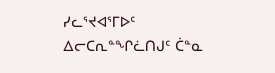ᓯᓚᕐᔪᐊᕐᒥᐅᑦ ᐃᓕᑕᕆᓐᖏᓛᑎᒍᑦ ᑖᓐᓇ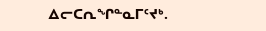ᐃᓕᑕᕆᖏᓐᓇᒥᑦᔪᒃ.